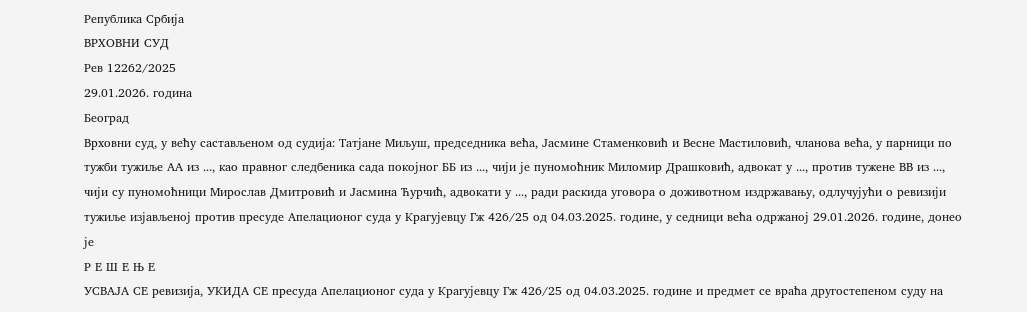Република Србија
ВРХОВНИ СУД
Рев 12262/2025
29.01.2026. година
Београд
Врховни суд, у већу састављеном од судија: Татјане Миљуш, председника већа, Јасмине Стаменковић и Весне Мастиловић, чланова већа, у парници по тужби тужиље АА из ..., као правног следбеника сада покојног ББ из ..., чији је пуномоћник Миломир Драшковић, адвокат у ..., против тужене ВВ из ..., чији су пуномоћници Мирослав Дмитровић и Јасмина Ћурчић, адвокати у ..., ради раскида уговора о доживотном издржавању, одлучујући о ревизији тужиље изјављеној против пресуде Апелационог суда у Крагујевцу Гж 426/25 од 04.03.2025. године, у седници већа одржаној 29.01.2026. године, донео је
Р Е Ш Е Њ Е
УСВАЈА СЕ ревизија, УКИДА СЕ пресуда Апелационог суда у Крагујевцу Гж 426/25 од 04.03.2025. године и предмет се враћа другостепеном суду на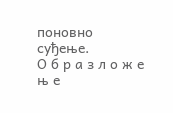поновно суђење.
О б р а з л о ж е њ е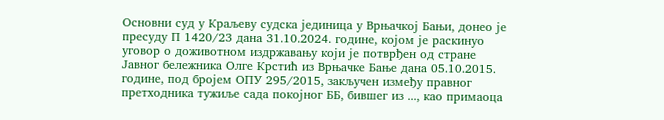Основни суд у Краљеву судска јединица у Врњачкој Бањи, донео је пресуду П 1420/23 дана 31.10.2024. године, којом је раскинуо уговор о доживотном издржавању који је потврђен од стране Јавног бележника Олге Крстић из Врњачке Бање дана 05.10.2015. године, под бројем ОПУ 295/2015, закључен између правног претходника тужиље сада покојног ББ, бившег из ..., као примаоца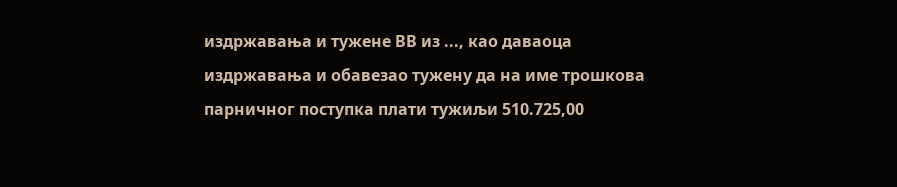издржавања и тужене ВВ из ..., као даваоца издржавања и обавезао тужену да на име трошкова парничног поступка плати тужиљи 510.725,00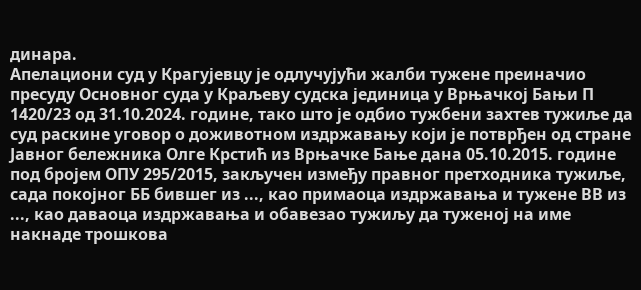динара.
Апелациони суд у Крагујевцу је одлучујући жалби тужене преиначио пресуду Основног суда у Краљеву судска јединица у Врњачкој Бањи П 1420/23 од 31.10.2024. године, тако што је одбио тужбени захтев тужиље да суд раскине уговор о доживотном издржавању који је потврђен од стране Јавног бележника Олге Крстић из Врњачке Бање дана 05.10.2015. године под бројем ОПУ 295/2015, закључен између правног претходника тужиље, сада покојног ББ бившег из ..., као примаоца издржавања и тужене ВВ из ..., као даваоца издржавања и обавезао тужиљу да туженој на име накнаде трошкова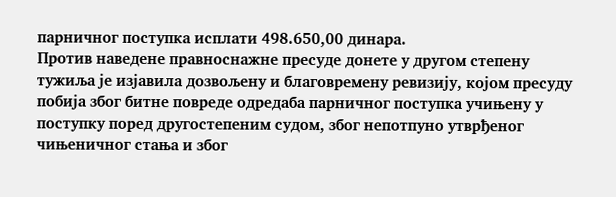парничног поступка исплати 498.650,00 динара.
Против наведене правноснажне пресуде донете у другом степену тужиља је изјавила дозвољену и благовремену ревизију, којом пресуду побија због битне повреде одредаба парничног поступка учињену у поступку поред другостепеним судом, због непотпуно утврђеног чињеничног стања и због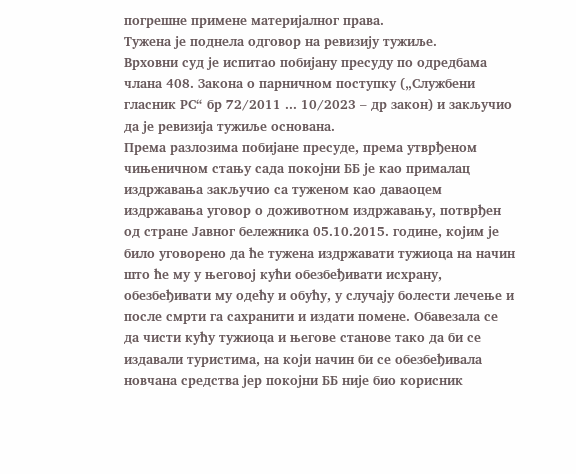погрешне примене материјалног права.
Тужена је поднела одговор на ревизију тужиље.
Врховни суд је испитао побијану пресуду по одредбама члана 408. Закона о парничном поступку („Службени гласник РС“ бр 72/2011 ... 10/2023 – др закон) и закључио да је ревизија тужиље основана.
Према разлозима побијане пресуде, према утврђеном чињеничном стању сада покојни ББ је као прималац издржавања закључио са туженом као даваоцем издржавања уговор о доживотном издржавању, потврђен од стране Јавног бележника 05.10.2015. године, којим је било уговорено да ће тужена издржавати тужиоца на начин што ће му у његовој кући обезбеђивати исхрану, обезбеђивати му одећу и обућу, у случају болести лечење и после смрти га сахранити и издати помене. Обавезала се да чисти кућу тужиоца и његове станове тако да би се издавали туристима, на који начин би се обезбеђивала новчана средства јер покојни ББ није био корисник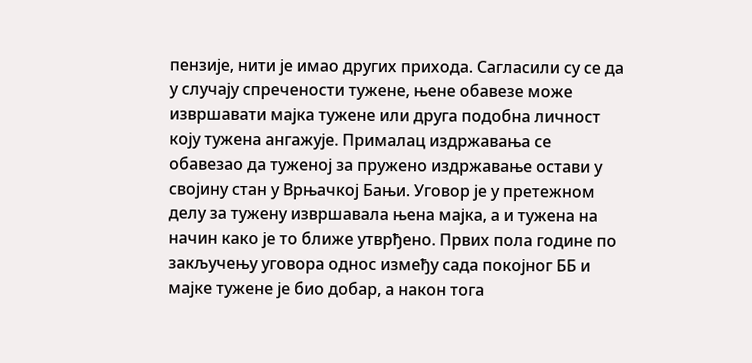пензије, нити је имао других прихода. Сагласили су се да у случају спречености тужене, њене обавезе може извршавати мајка тужене или друга подобна личност коју тужена ангажује. Прималац издржавања се обавезао да туженој за пружено издржавање остави у својину стан у Врњачкој Бањи. Уговор је у претежном делу за тужену извршавала њена мајка, а и тужена на начин како је то ближе утврђено. Првих пола године по закључењу уговора однос између сада покојног ББ и мајке тужене је био добар, а након тога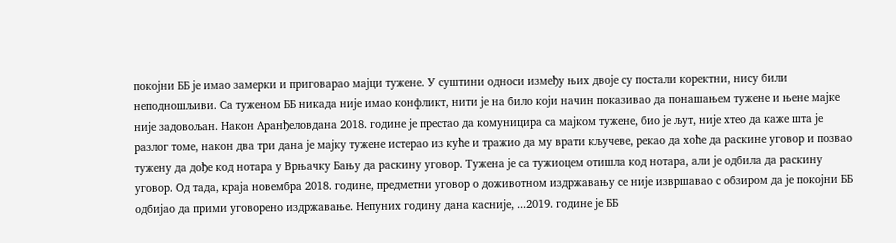покојни ББ је имао замерки и приговарао мајци тужене. У суштини односи између њих двоје су постали коректни, нису били неподношљиви. Са туженом ББ никада није имао конфликт, нити је на било који начин показивао да понашањем тужене и њене мајке није задовољан. Након Аранђеловдана 2018. године је престао да комуницира са мајком тужене, био је љут, није хтео да каже шта је разлог томе, након два три дана је мајку тужене истерао из куће и тражио да му врати кључеве, рекао да хоће да раскине уговор и позвао тужену да дође код нотара у Врњачку Бању да раскину уговор. Тужена је са тужиоцем отишла код нотара, али је одбила да раскину уговор. Од тада, краја новембра 2018. године, предметни уговор о доживотном издржавању се није извршавао с обзиром да је покојни ББ одбијао да прими уговорено издржавање. Непуних годину дана касније, ...2019. године је ББ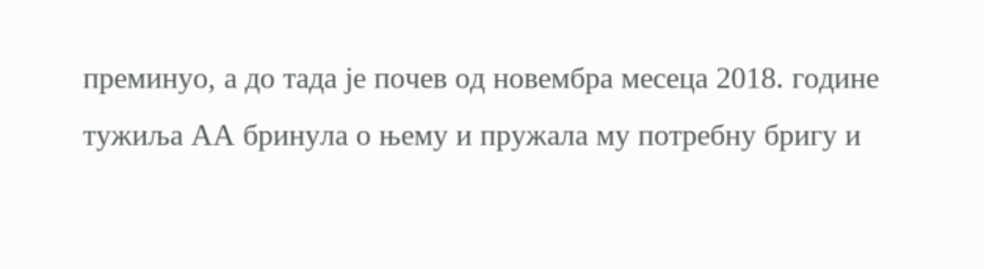преминуо, а до тада је почев од новембра месеца 2018. године тужиља АА бринула о њему и пружала му потребну бригу и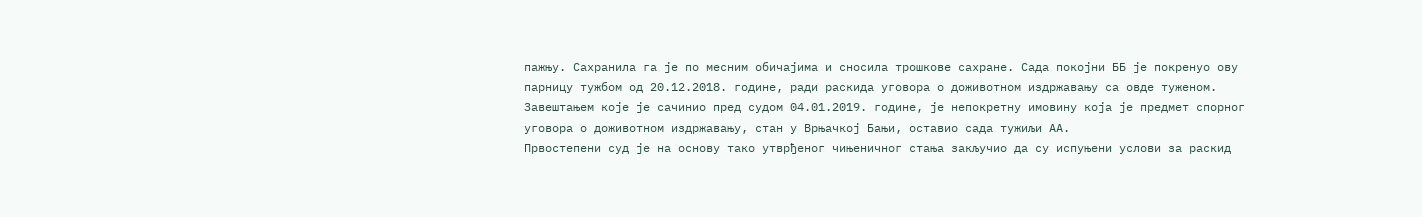пажњу. Сахранила га је по месним обичајима и сносила трошкове сахране. Сада покојни ББ је покренуо ову парницу тужбом од 20.12.2018. године, ради раскида уговора о доживотном издржавању са овде туженом. Завештањем које је сачинио пред судом 04.01.2019. године, је непокретну имовину која је предмет спорног уговора о доживотном издржавању, стан у Врњачкој Бањи, оставио сада тужиљи АА.
Првостепени суд је на основу тако утврђеног чињеничног стања закључио да су испуњени услови за раскид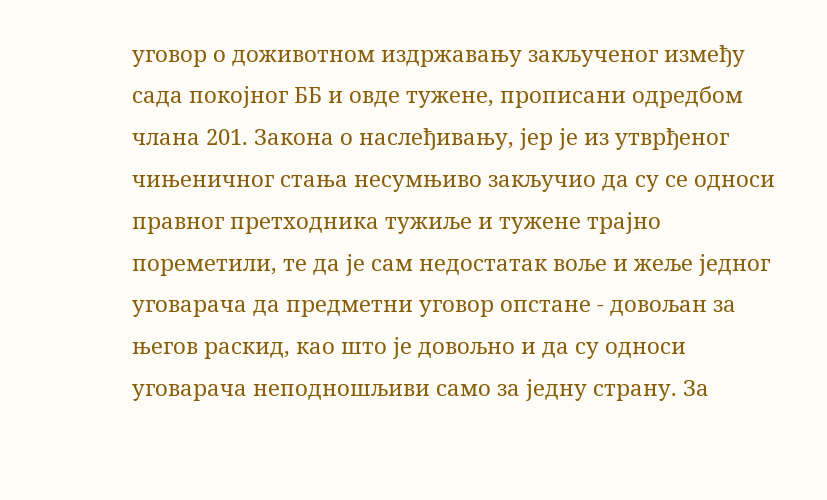уговор о доживотном издржавању закљученог између сада покојног ББ и овде тужене, прописани одредбом члана 201. Закона о наслеђивању, јер је из утврђеног чињеничног стања несумњиво закључио да су се односи правног претходника тужиље и тужене трајно пореметили, те да је сам недостатак воље и жеље једног уговарача да предметни уговор опстане - довољан за његов раскид, као што је довољно и да су односи уговарача неподношљиви само за једну страну. За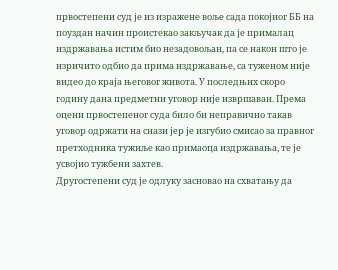првостепени суд је из изражене воље сада покојног ББ на поуздан начин проистекао закључак да је прималац издржавања истим био незадовољан, па се након што је изричито одбио да прима издржавање, са туженом није видео до краја његовог живота. У последњих скоро годину дана предметни уговор није извршаван. Према оцени првостепеног суда било би неправично такав уговор одржати на снази јер је изгубио смисао за правног претходника тужиље као примаоца издржавања, те је усвојио тужбени захтев.
Другостепени суд је одлуку засновао на схватању да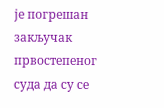је погрешан закључак првостепеног суда да су се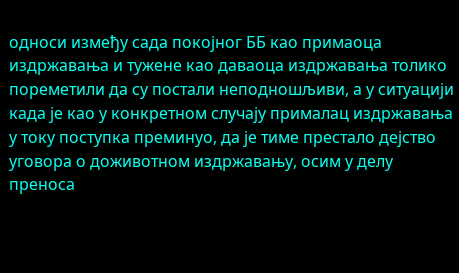односи између сада покојног ББ као примаоца издржавања и тужене као даваоца издржавања толико пореметили да су постали неподношљиви, а у ситуацији када је као у конкретном случају прималац издржавања у току поступка преминуо, да је тиме престало дејство уговора о доживотном издржавању, осим у делу преноса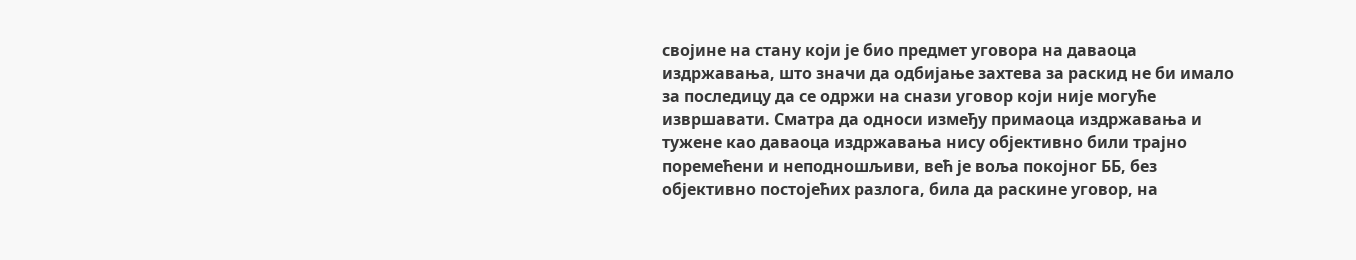својине на стану који је био предмет уговора на даваоца издржавања, што значи да одбијање захтева за раскид не би имало за последицу да се одржи на снази уговор који није могуће извршавати. Сматра да односи између примаоца издржавања и тужене као даваоца издржавања нису објективно били трајно поремећени и неподношљиви, већ је воља покојног ББ, без објективно постојећих разлога, била да раскине уговор, на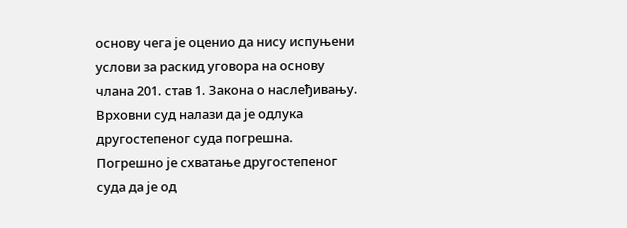основу чега је оценио да нису испуњени услови за раскид уговора на основу члана 201. став 1. Закона о наслеђивању.
Врховни суд налази да је одлука другостепеног суда погрешна.
Погрешно је схватање другостепеног суда да је од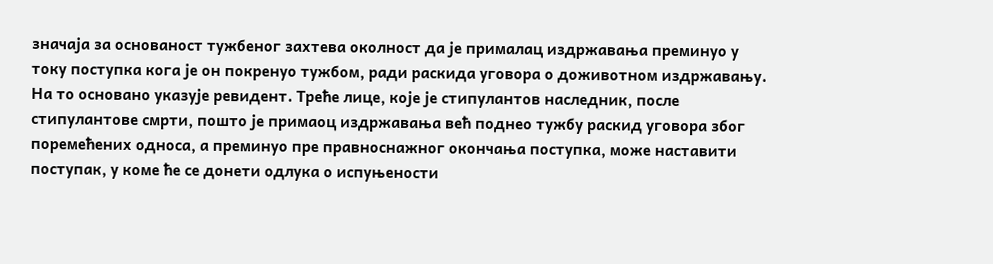значаја за основаност тужбеног захтева околност да је прималац издржавања преминуо у току поступка кога је он покренуо тужбом, ради раскида уговора о доживотном издржавању. На то основано указује ревидент. Треће лице, које је стипулантов наследник, после стипулантове смрти, пошто је примаоц издржавања већ поднео тужбу раскид уговора због поремећених односа, а преминуо пре правноснажног окончања поступка, може наставити поступак, у коме ће се донети одлука о испуњености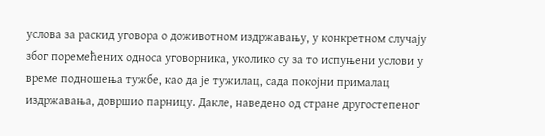услова за раскид уговора о доживотном издржавању, у конкретном случају због поремећених односа уговорника, уколико су за то испуњени услови у време подношења тужбе, као да је тужилац, сада покојни прималац издржавања, довршио парницу. Дакле, наведено од стране другостепеног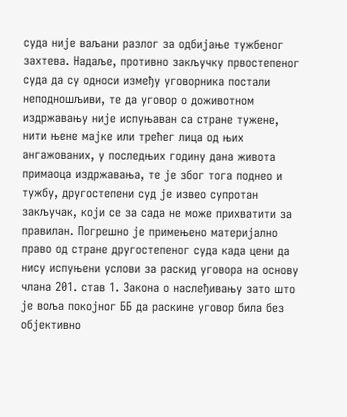суда није ваљани разлог за одбијање тужбеног захтева. Надаље, противно закључку првостепеног суда да су односи између уговорника постали неподношљиви, те да уговор о доживотном издржавању није испуњаван са стране тужене, нити њене мајке или трећег лица од њих ангажованих, у последњих годину дана живота примаоца издржавања, те је због тога поднео и тужбу, другостепени суд је извео супротан закључак, који се за сада не може прихватити за правилан. Погрешно је примењено материјално право од стране другостепеног суда када цени да нису испуњени услови за раскид уговора на основу члана 201. став 1. Закона о наслеђивању зато што је воља покојног ББ да раскине уговор била без објективно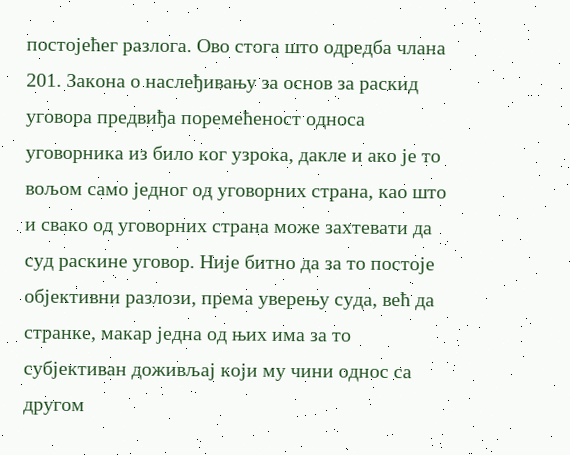постојећег разлога. Ово стога што одредба члана 201. Закона о наслеђивању за основ за раскид уговора предвиђа поремећеност односа уговорника из било ког узрока, дакле и ако је то вољом само једног од уговорних страна, као што и свако од уговорних страна може захтевати да суд раскине уговор. Није битно да за то постоје објективни разлози, према уверењу суда, већ да странке, макар једна од њих има за то субјективан доживљај који му чини однос са другом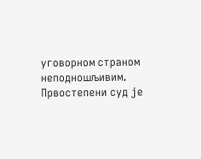уговорном страном неподношљивим. Првостепени суд је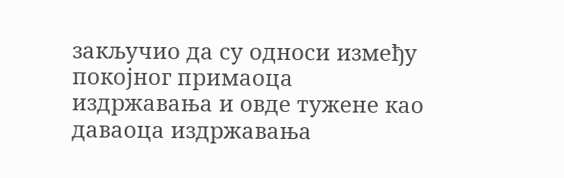закључио да су односи између покојног примаоца издржавања и овде тужене као даваоца издржавања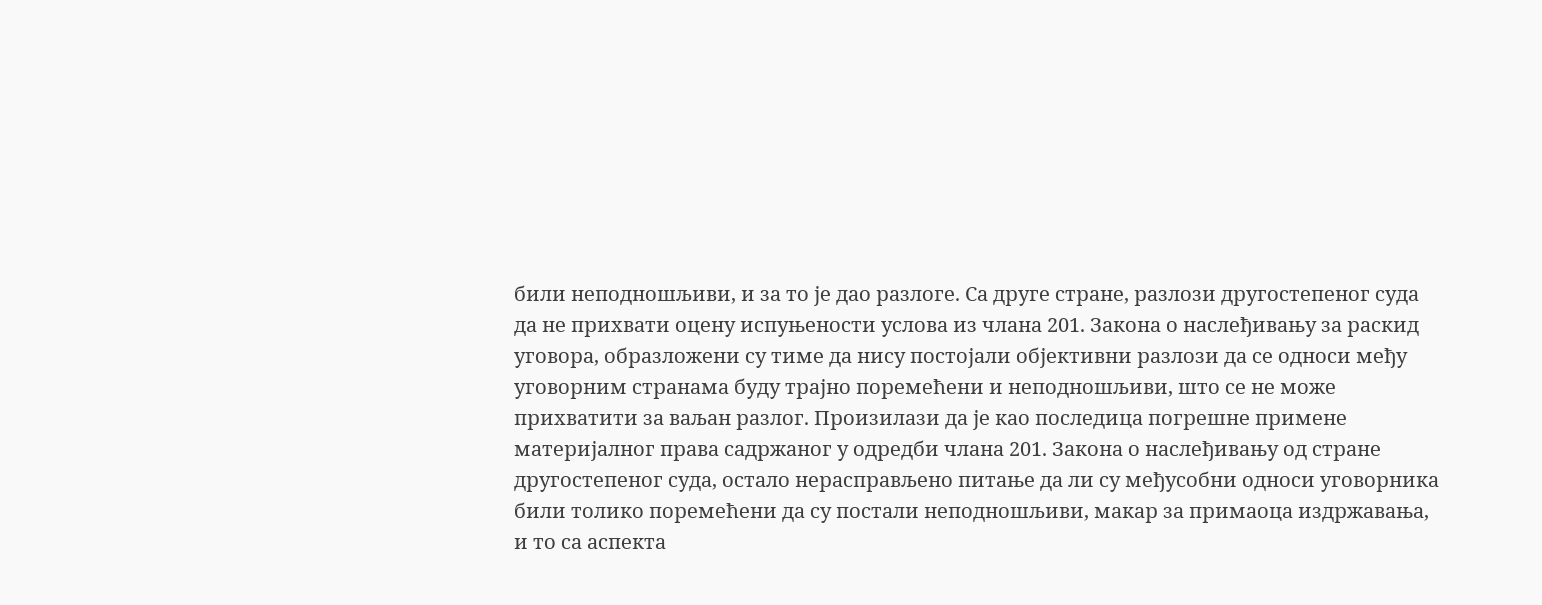били неподношљиви, и за то је дао разлоге. Са друге стране, разлози другостепеног суда да не прихвати оцену испуњености услова из члана 201. Закона о наслеђивању за раскид уговора, образложени су тиме да нису постојали објективни разлози да се односи међу уговорним странама буду трајно поремећени и неподношљиви, што се не може прихватити за ваљан разлог. Произилази да је као последица погрешне примене материјалног права садржаног у одредби члана 201. Закона о наслеђивању од стране другостепеног суда, остало нерасправљено питање да ли су међусобни односи уговорника били толико поремећени да су постали неподношљиви, макар за примаоца издржавања, и то са аспекта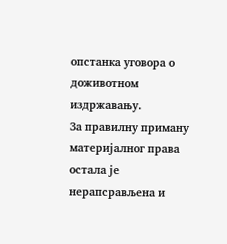опстанка уговора о доживотном издржавању.
За правилну приману материјалног права остала је нерапсрављена и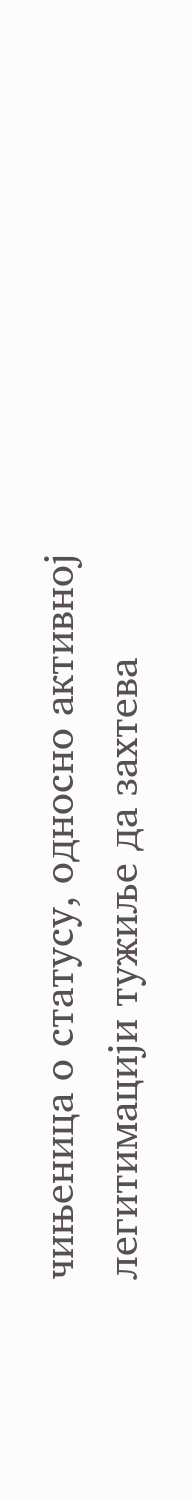чињеница о статусу, односно активној легитимацији тужиље да захтева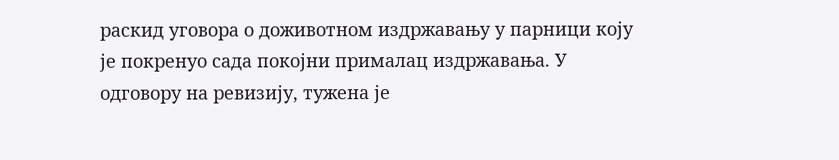раскид уговора о доживотном издржавању у парници коју је покренуо сада покојни прималац издржавања. У одговору на ревизију, тужена је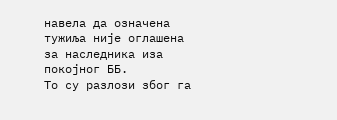навела да означена тужиља није оглашена за наследника иза покојног ББ.
То су разлози због га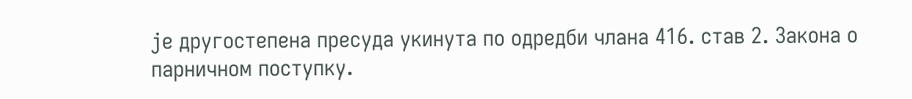је другостепена пресуда укинута по одредби члана 416. став 2. Закона о парничном поступку.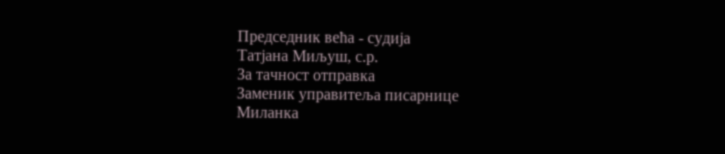Председник већа - судија
Татјана Миљуш, с.р.
За тачност отправка
Заменик управитеља писарнице
Миланка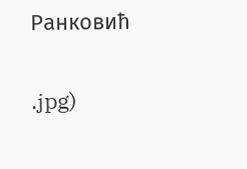Ранковић

.jpg)